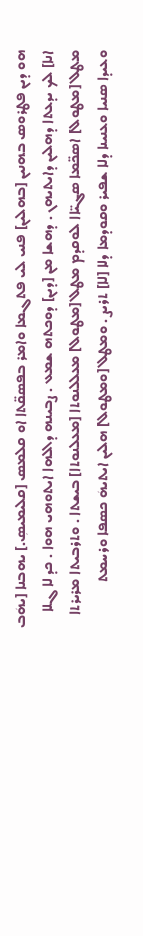ܗܘ ܕܝܢ ܦܛܪܘܣ ܒܗܢܝܢ [ܒܗܠܝܢ] ܦܢܝ ܠܝ ܦܬܓܡܐ ܘܐܡܪ ܒܦܣܩ̈ܬܐ ܐܘ ܩܠܡܣ [ܩܠܝܡܝܣܼ.] ܝܗܒܢܐ [ܝܗܿܒ ܐܢܐ] ܠܟ ܝܕܥܬܐ ܕܗܠܝܢ ܕܐܝܬܝܗܢ . ܕܗܫܐ ܡܢ [ܕܝܢ] ܕܘܟܬܗ ܫܡܥ . ܨܒܝܢܗ ܕܐܠܗܐ ܐܝܬܘܗܝ ܗܘܐ . ܟܕ ܠܐ ܓܠܐ ܡܛܠ [ܡܛܘܠ] ܐܣܟ̈ܡܐ ܣܓܝ̈ܐܐ ܠܘܩܕܡ ܡܛܠ [ܡܛܘܠ] ܡܥܠܠܢܘܬܐ [ܡܥܠܢܘܬܐ] ܒܝܫܬܐ . ܘܬܪܒܝܬܐ ܡܪܝܪܬܐ ܘܥܝܕܐ ܣܢܝܐ ܘܥܢܝܢܐ ܕܠܐ ܫܦܝܪ ܘܩܘܕܡܐ ܕܠܐ [ܠܐ] ܬܪܝܨ . ܘܡܛܠ [ܘܡܛܘܠ] ܗܠܝܢ ܐܝܬܝܗܿ ܟܣܦܐ ܘܪܚܡܬ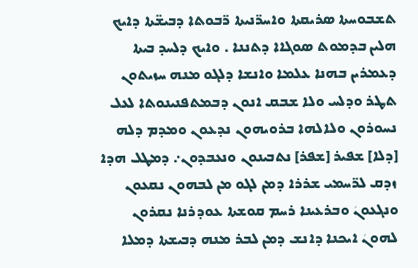ܬܫܒܘܚܬܐ ܣܪܝܩܬܐ ܘܐܚܪ̈ܢܝܬܐ ܪ̈ܒܘܬܐ ܕܒܝܫ̈ܬܐ ܕܐܝܟ ܗܠܝܢ ܒܕܡܘܬ ܣܘܓܐܐ ܕܬܢܢܐ . ܘܐܝܟ ܕܠܚܕ ܒܝܬܐ ܕܥܡܪܝܢ ܒܗܢܐ ܥܠܡܐ ܘܐܢܫܐ ܕܠܓܘ ܡܢܗ ܚܙܝܬܘܢ ܬܛܪ ܘܕܠܚ ܘܠܐ ܫܒܩ ܐܢܘܢ ܕܒܡܬܦܢܝܢܘܬܐ ܠܥܠ ܢܚܘܪܘܢ ܘܠܐܠܗܐ ܒܪܘܝܗܘܢ ܢܕܥܘܢ ܘܡܕܡ ܕܠܗ [ܕܠܐ] ܫܦܝܪ [ܫܦܪ] ܢܬܒܝܢܘܢ ܘܢܥܒܕܘܢ܇ ܕܡܛܠ ܗܕܐ ܙܕܩ ܠܪ̈ܚܡܝ ܫܪܪܐ ܕܡܢ ܠܓܘ ܡܢ ܠܒܗܘܢ ܢܩܥܘܢ ܘܢܓܥܘܢܿ ܘܒܪܥܝܢܐ ܪܚܡ ܩܘܫܬܐ ܥܘܕܪܢܐ ܢܩܪܘܢ ܠܗܘܢܿ ܐܝܟܢܐ ܕܐܢܫ ܕܡܢ ܠܒܪ ܡܢܗ ܕܒܝܫܬܐ ܕܡܠܐ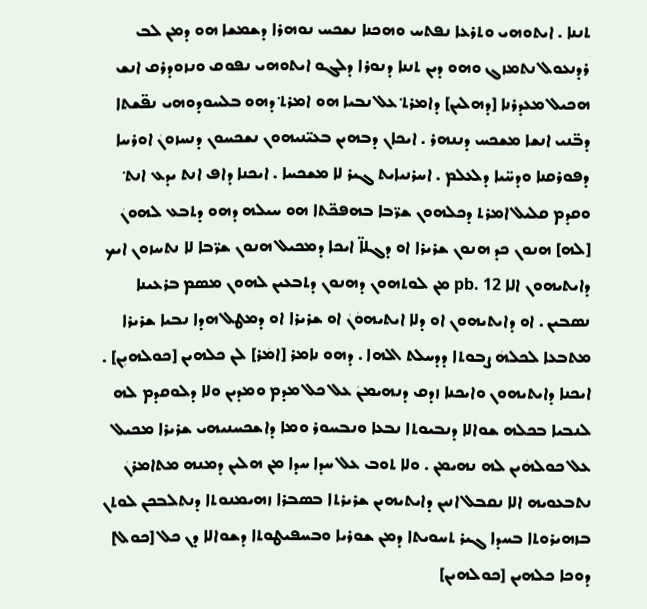ܬܢܢܐ . ܐܝܬܘܗܝ ܘܬܪܥܐ ܢܦܬܚ ܘܗܟܢܐ ܢܫܟܚ ܢܘܗܪܐ ܕܫܡܫܐ ܗܘ ܕܡܢ ܠܒ ܪܕܢܥܘܠ ܢܬܡܙܓ ܘܗܘ ܕܝܢ ܬܢܢܐ ܕܢܘܪܐ ܕܠܓܘ ܐܝܬܘܗܝ ܢܦܘܩ ܘܢܙܘܕܪܩ ܐܢܫ ܗܟܝܠ ܡܥܕܪܢܐ [ܕܗܠܝܢ] ܕܐܡܪܬ݀ ܥܠ ܢܒܝܐ ܗܘ ܐܡܪܬ݀ ܕܗܘ ܒܠܚܘܕܘܗܝ ܢܦ̈ܫܬܐ ܕܒ̈ܢܝ ܐܢܫܐ ܡܫܟܚ ܕܢܢܗܪ . ܐܝܟܐܢ ܕܒܗܝܢ ܒܥܝ̈ܢܝܗܘܢ ܢܫܟܚܘܢ ܕܢܚܙܘܢܿ ܐܘܪܚܐ ܕܦܘܪܩܢܐ ܘܕܚ̈ܝܐ ܕܠܥܠܡ . ܐܚܪܢܝܐܝܬ ܓܝܪ ܠܐ ܡܫܟܚܐ . ܐܝܟܢܐ ܕܐܦ ܐܢܬ ܝܕܥ ܐܢܬ݀ ܘܩܕܡ ܩܠܝܠ ܐܡܪܬ ܕܟܠܗܘܢ ܫܪ̈ܒܐ ܒܗܦܟ̈ܬܐ ܗܘ ܚܝܠܗ ܕܗܘ ܕܬܒܥ ܠܗܘܢܿ [ܠܗ] ܗܢܘܢ ܟܕ ܗܢܘܢ ܫܪܝܪܐ ܐܘ ܕܓܠܐ̈ ܐܝܟܐ ܕܡܟܝܠ ܗܢܘܢ ܫܪ̈ܒܐ ܠܐ ܢܬܚܙܘܢ ܐܝܟ ܕܐܝܬܝܗܘܢ ܐܠܐ pb. 12 ܡܢ ܠܘܬܗܘܢ ܕܗܢܘܢ ܕܬܒܥܝܢ ܠܗܘܢ ܡܣܡ ܒܪܥܝܢܐ ܢܣܒܝܢ . ܐܘ ܕܐܝܬܝܗܘܢ ܐܘ ܕܠܐ ܐܝܬܝܗܘܿܢܿ ܐܘ ܫܪܝܪܐ ܐܘ ܕܡܛܠ ܗܕܐ ܢܒܝܐ ܫܪܝܪܐ ܡܬܒܥܐ ܠܟܠܗܿ ܨܒܘܬܐ ܕܕܚܠܬ ܐܠܗܐ . ܕܗܘ ܢܐܡܪ [ܐܡܿܪ] ܠܢ ܟܠܗܝܢ [ܟܘܠܗܝܼܢ] . ܐܝܟܢܐ ܕܐܝܬܝܗܘܢ ܘܐܝܟܢܐ ܙܕܩ ܕܢܗܝܡܢܿ ܥܠ ܟܠ ܡܕܡ ܘܡܕܝܢ ܘܠܐ ܕܠܘܩܕܡ ܠܗ ܠܢܒܝܐ ܒܟܠܗ ܫܘܐܠܐ ܕܢܒܝܘܬܐ ܢܒܥܐ ܘܢܒܚܘܪ ܘܡܐ ܕܐܫܟܚܢܝܗܝ ܫܪܝܪܐ ܡܟܝܠ ܥܠ ܟܘܠܗܿܝܢ ܠܗ ܢܗܝܡܢ . ܘܠܐ ܬܘܒ ܥܠ ܚܕܐ ܚܕܐ ܡܢ ܗܠܝܢ ܕܡܢܗ ܡܬܐܡܪܢܿ ܢܬܒܥܘܝܗ ܐܠܐ ܢܩܒܠ ܐܢܝܢ ܕܐܝܬܝܗܝܢ ܫܪܝܪܬܐ ܒܣܒܪܐ ܙܗܝܡܢܘܬܐ ܕܢܬܠܒܟܢ ܠܘܬܢ ܒܙܗܝܪܘܬܐ ܒܚܕܐ ܓܝܪ ܬܚܘܝܬܐ ܕܡܢ ܫܘܪܝܐ ܘܒܚܦܝܛܘܬܐ ܕܫܘܐܠܐ ܕܢ ܟܠ [ܟܘܠ] ܕܘܟܐ ܟܠܗܝܢ [ܟܘܠܗܝܢ]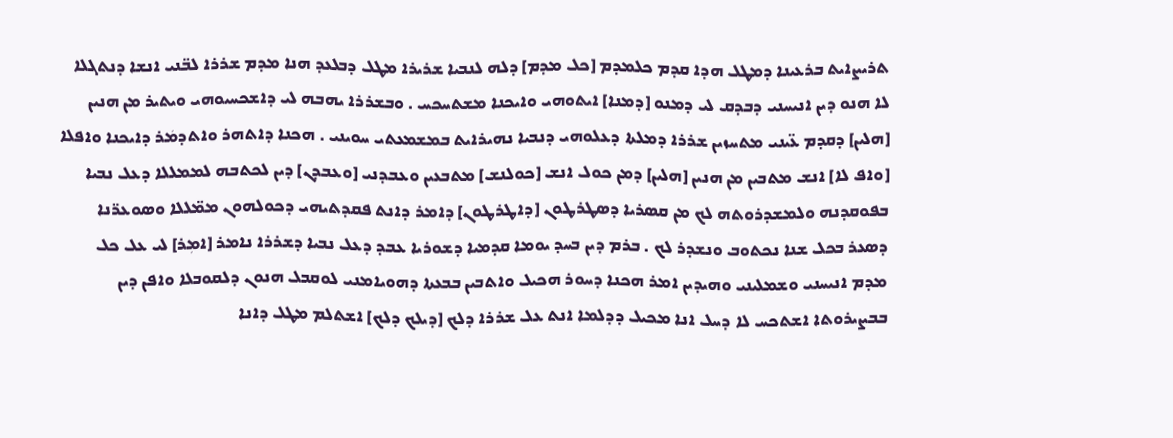ܬܪܝܨܐܝܬ ܒܪܥܝܢܐ ܕܡܛܠ ܗܕܐ ܩܕܡ ܟܠܡܕܡ [ܟܠ ܡܕܡ] ܕܠܗ ܠܢܒܝܐ ܫܪܝܪܐ ܡܛܠ ܕܒܠܥܕ ܗܢܐ ܡܕܡ ܫܪܪܐ ܠܒ̈ܢܝ ܐܢܫܐ ܕܢܬܓܠܐ ܠܐ ܗܢܘ ܕܝܢ ܐܢܝܚܢܝ ܕܒܕܩ ܠܝ ܕܡܢܘ [ܕܡܢܐ] ܐܝܬܘܗܝ ܘܐܝܟܢܐ ܡܫܬܚܟܚ . ܘܒܫܪܪܐ ܝܗܒܗ ܠܝ ܕܐܫܟܚܝܘܗܝ ܘܝܬܝܪ ܡܢ ܗܢܝܢ [ܗܠܝܢ] ܕܩܕܡ ܥ̈ܝܢܝ ܡܬܚܙܝܢ ܫܪܪܐ ܕܡܠܬܐ ܕܥܠܘܗܝ ܕܢܒܝܐ ܢܗܝܪܐܝܬ ܒܡܫܡܥܬܝ ܚܘܝܢܝ . ܗܟܢܐ ܕܐܬܗܪ ܘܐܬܕܡܿܪ ܕܐܝܟܢܐ ܘܐܦܠܐ [ܘܐܦ ܠܐ] ܐܢܫ ܡܬܒܝܢ ܡܢ ܗܢܝܢ [ܗܠܝܢ] ܕܡܢ ܟܘܠ ܐܢܫ [ܟܘܠܢܫ] ܡܬܒܥܝܢ ܘܥܒܕܢܝ [ܘܥܒܕܢ] ܕܝܢ ܠܟܬܒܗ ܠܡܡܠܠܐ ܕܥܠ ܢܒܝܐ ܒܦܘܩܕܢܗ ܘܠܡܫܕܪܘܬܗ ܠܟ ܡܢ ܩܣܪܝܐ ܕܣܛܪܛܘܢ [ܕܐܛܪܛܘܢ] ܕܐܡܪ ܕܐܢܬ ܦܩܕܬܝܗܝ ܕܟܘܠܗܘܢ ܡܡ̈ܠܠܐ ܘܣܘܥܪ̈ܢܐ ܕܣܥܪ ܒܟܠ ܫܢܐ ܢܟܬܘܒ ܘܢܫܕܪ ܠܟ . ܒܪܡ ܕܝܢ ܒܚܕ ܝܘܡܐ ܩܕܡܝܐ ܕܫܘܪܝܐ ܥܒܕ ܕܥܠ ܢܒܝܐ ܕܫܪܪܐ ܢܐܡܪ [ܐܡܼܪ] ܠܝ ܥܠ ܟܠ ܡܕܡ ܐܢܝܚܢܝ ܘܫܡܠܝܢܝ ܘܗܝܕܝܢ ܐܡܪ ܗܟܢܐ ܕܚܘܪ ܗܟܝܠ ܘܐܬܒܝܢ ܒܒܥܬܐ ܕܗܘܝܐܡܢܝ ܠܘܩܒܠ ܗܢܘܢ ܕܠܩܘܒܠܐ ܘܐܦܢ ܕܝܢ ܒܒܨܝܪܘܬܐ ܐܫܬܟܚ ܠܐ ܕܚܠ ܐܢܐ ܡܟܝܠ ܕܕܠܡܐ ܐܢܬ ܥܠ ܫܪܪܐ ܕܠܟ [ܕܝܠܟ ܕܠܟ] ܐܫܬܠܡ ܡܛܠ ܕܐܢܐ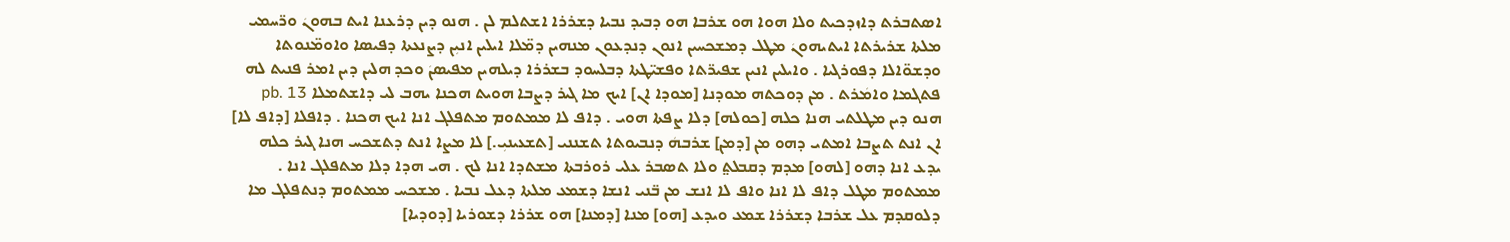ܐܣܬܒܪܬ ܕܐܙܕܟܝܬ ܘܠܐ ܗܘܐ ܗܘ ܫܪܒܐ ܗܘ ܕܒܝܕ ܢܒܝܐ ܕܫܪܪܐ ܐܫܬܠܡ ܠܢ . ܗܢܘ ܕܝܢ ܕܪܥܢܐ ܐܝܬ ܒܗܘܢܿ ܘܪ̈ܚܡܝ ܡܠܬܐ ܫܪܝܪܬܐ ܐܝܬܝܗܘܢܿ ܡܛܠ ܕܡܫܟܚܝܢ ܐܢܘܢ ܕܢܕܥܘܢ ܡܢܗܝܢ ܕܡ̈ܠܐ ܐܝܠܝܢ ܐܢܝܼܢ ܕܨܢܥܬܐ ܕܦܝܣܐ ܘܐܘܡ̈ܢܘܬܐ ܘܕܫܘ̈ܐܠܐ ܕܦܘܪܓܝܐ . ܘܐܝܠܝܢ ܐܢܝܢ ܫܦܝܪ̈ܬܐ ܘܦܫܝ̈ܛܬܐ ܕܒܠܚܘܕ ܒܫܪܪܐ ܕܝܠܗܝܢ ܡܦܝܣܢܿ ܘܟܕ ܗܠܝܢ ܕܝܢ ܐܡܪ ܦܢܝܬ ܠܗ ܦܬܓܡܐ ܘܐܡܿܪܬ . ܡܢ ܕܘܟܬܗ ܡܘܕܢܐ [ܡܘܕܐ ܐܢ] ܐܝܟ ܡܐ ܓܝܪ ܕܨܒܐ ܗܘܝܬ ܗܟܢܐ ܝܗܒ ܠܝ ܕܐܫܬܡܠܐ pb. 13 ܗܢܘ ܕܝܢ ܡܛܠܬܝ ܗܢܐ ܟܠܗ [ܟܘܠܗ] ܕܠܐ ܨܦܬܐ ܗܘܝ . ܕܐܦ ܠܐ ܡܡܬܘܡ ܡܬܦܠܓ ܐܢܐ ܐܝܟ ܗܟܢܐ . ܕܐܦܠܐ [ܕܐܦ ܠܐ] ܐܢ ܐܢܬ ܬܨܒܐ ܐܡܬܝ ܕܗܘ ܡܢ [ܕܡܢ] ܫܪܒܗܿ ܕܢܒܝܘܬܐ ܬܫܢܢܝ [ܬܫܥܝܢܝܼ.] ܠܐ ܡܨܐ ܐܢܬ ܕܬܫܟܚ ܗܢܐ ܓܝܪ ܟܠܗ ܝܕܥ ܐܢܐ ܕܗܘ [ܠܗܘ] ܡܕܡ ܕܩܒܠܬ݀ ܘܠܐ ܬܣܒܪ ܥܠܝ ܪܘܪܒܬܐ ܡܫܬܕܐ ܐܢܐ ܠܟ . ܗܝ ܗܕܐ ܕܠܐ ܡܬܦܠܓ ܐܢܐ . ܡܡܬܘܡ ܡܛܠ ܕܐܦ ܠܐ ܐܢܐ ܘܐܦ ܠܐ ܐܢܫ ܡܢ ܒ̈ܢܝ ܐܢܫܐ ܕܫܡܥ ܡܠܬܐ ܕܥܠ ܢܒܝܐ . ܡܫܟܚ ܡܡܬܘܡ ܕܢܬܦܠܓ ܡܐ ܕܠܘܩܕܡ ܥܠ ܫܪܒܐ ܕܫܪܪܐ ܫܡܥ ܘܝܕܥ [ܗܘ] ܡܢܐ [ܕܡܢܐ] ܗܘ ܫܪܪܐ ܕܫܘܪܝܐ [ܕܘܕܝܐ]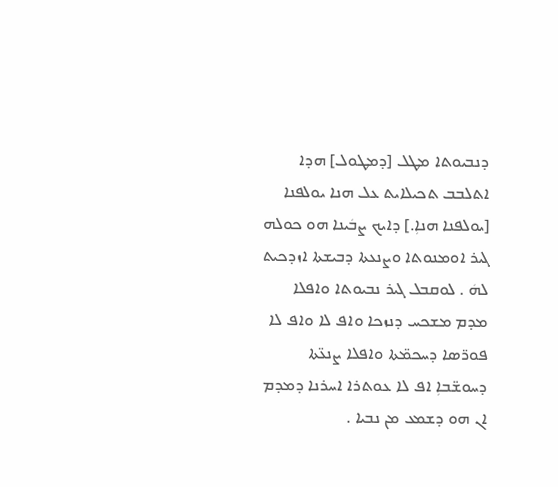ܕܢܒܝܘܬܐ ܡܛܠ [ܕܡܛܘܠ] ܗܕܐ ܐܬܠܒܒ ܬܟܝܠܐܝܬ ܥܠ ܗܢܐ ܝܘܠܦܢܐ [ܝܘܠܦܢܐ ܗܢܐܼ.] ܕܐܝܟ ܨܒܿܝܢܐ ܗܘ ܟܘܠܗ ܓܝܪ ܐܘܡܢܘܬܐ ܘܨܢܥܬܐ ܕܒܝܫܬܐ ܐܙܕܟܝܬ ܠܗܿ . ܠܘܩܒܠ ܓܝܪ ܢܒܝܘܬܐ ܘܐܦܠܐ ܡܕܡ ܡܫܟܚ ܕܢܙܟܐ ܘܐܦ ܠܐ ܘܐܦ ܠܐ ܦܘܪ̈ܣܐ ܕܚܟܡ̈ܬܐ ܘܐܦܠܐ ܨܢܥ̈ܬܐ ܕܚܘܫ̈ܒܐܼ ܐܦ ܠܐ ܥܘܬܪܐ ܐܚܪܢܐ ܕܡܕܡ ܐܢ ܗܘ ܕܫܡܥ ܡܢ ܢܒܝܐ .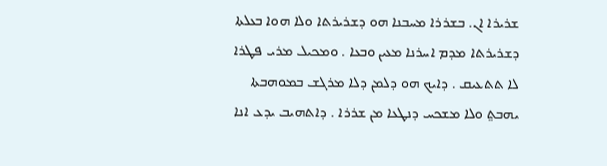ܫܪܝܪܐ ܐܢ. ܒܫܪܪܐ ܡܚܒܢܐ ܗܘ ܕܫܪܝܪܬܐ ܘܠܐ ܗܘܐ ܒܥܠܬܐ ܕܫܪܝܪܬܐ ܡܕܡ ܐܚܪܢܐ ܡܥܝܢ ܘܒܥܐ . ܘܡܟܝܠ ܡܪܝ ܦܛܪܐ ܠܐ ܬܬܥܝܩ . ܕܐܝܟ ܗܘ ܕܠܡܢ ܕܠܐ ܡܪܓܫ ܒܡܘܗܒܬܐ ܝܗܒܬ݀ ܘܠܐ ܡܫܟܚ ܕܢܛܥܐ ܡܢ ܫܪܪܐ . ܕܐܬܗܝܒ ܝܕܥ ܐܢܐ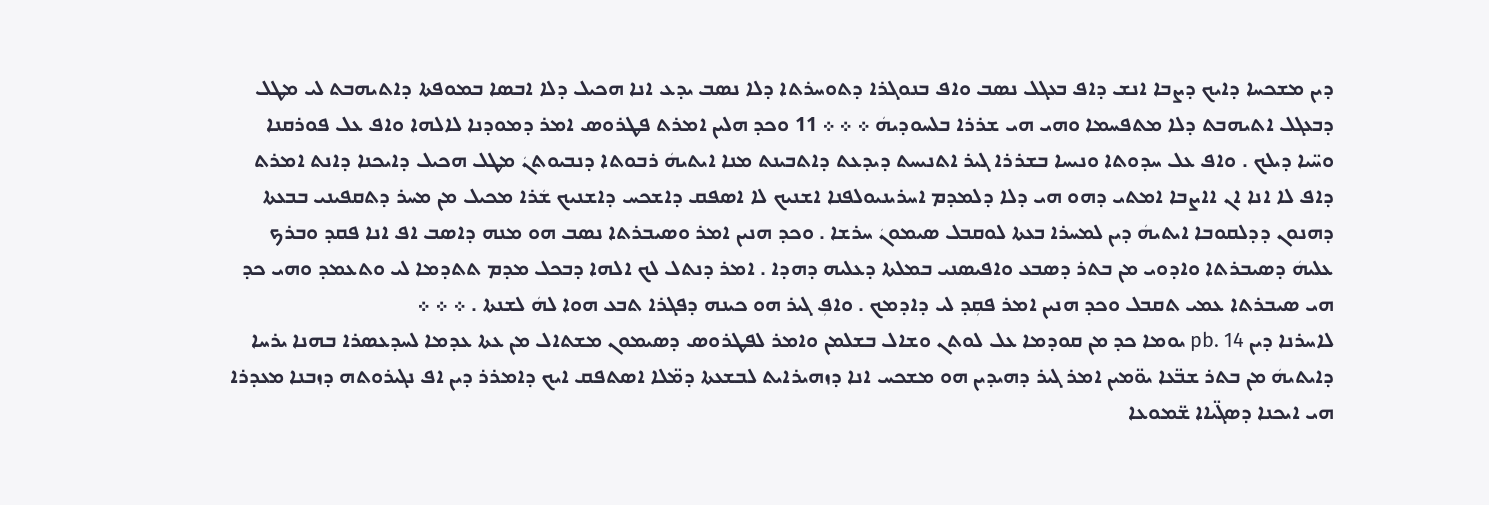ܕܝܢ ܡܫܟܚܐ ܕܐܝܟ ܕܨܒܐ ܐܢܫ ܕܐܦ ܒܥܓܠ ܢܣܒ ܘܐܦ ܒܢܘܓܪܐ ܕܬܘܚܪܬܐ ܕܠܐ ܢܣܒ ܝܕܥ ܐܢܐ ܗܟܝܠ ܕܠܐ ܐܒܣܐ ܒܡܘܦܬܐ ܕܐܬܝܗܒܬ ܠܝ ܡܛܠ ܕܒܥܓܠ ܐܬܝܗܒܬ ܕܠܐ ܡܬܦܚܡܐ ܘܗܝ ܗܝ ܫܪܪܐ ܒܠܚܘܕܝܗܿ ܀ ܀ ܀ 11 ܘܟܕ ܗܠܝܢ ܐܡܪܬ ܦܛܪܘܣ ܐܡܪ ܕܡܘܕܢܐ ܠܐܠܗܐ ܘܐܦ ܥܠ ܦܘܪܩܢܐ ܘܚ̈ܝܐ ܕܝܠܟ . ܘܐܦ ܥܠ ܚܕܘܬܐ ܘܢܝܚܐ ܒܫܪܪܐ ܓܝܪ ܐܬܢܝܚܬ ܕܝܕܥܬ ܕܐܬܒܝܢܬ ܡܢܐ ܐܝܬܝܗܿ ܪܒܘܬܐ ܕܢܒܝܘܬܢܿ ܡܛܠ ܗܟܝܠ ܕܐܝܟܢܐ ܕܐܢܬ ܐܡܪܬ ܕܐܦ ܠܐ ܐܢܐ ܐܢ ܐܐܨܒܐ ܐܡܬܝ ܕܗܘ ܗܝ ܕܠܐ ܕܠܡܕܡ ܐܚܪܝܢܝܘܠܦܢܐ ܐܫܢܝܟ ܠܐ ܐܣܦܩ ܕܐܫܟܚ ܕܐܫܢܝܟ ܫܿܪܐ ܡܟܝܠ ܡܢ ܡܚܪ ܕܬܩܦܝܢܝ ܒܒܥܬܐ ܕܗܢܘܢ ܕܕܠܩܘܒܐ ܐܝܬܝܗܿ ܕܝܢ ܠܡܚܪܐ ܒܥܬܐ ܠܘܩܒܠ ܣܝܡܘܢܿ ܚܪܫܐ . ܘܟܕ ܗܢܝܢ ܐܡܪ ܘܣܝܒܪܬܐ ܢܣܒ ܗܘ ܡܢܗ ܕܐܣܒ ܐܦ ܐܢܐ ܦܩܕ ܘܒܪܟ ܥܠܝܗܿ ܕܣܝܒܪܬܐ ܘܐܕܘܝ ܡܢ ܒܬܪ ܕܣܒܥ ܘܐܦܝܣܢܝ ܒܡܠܬܐ ܕܥܠܝܗ ܕܗܕܐ . ܐܡܪ ܕܢܬܠ ܠܟ ܐܠܗܐ ܕܒܟܠ ܡܕܡ ܬܬܕܡܐ ܠܝ ܘܬܥܡܕ ܘܗܝ ܟܕ ܗܝ ܣܝܒܪܬܐ ܥܡܝ ܬܩܒܠ ܘܟܕ ܗܢܝܢ ܐܡܪ ܦܩܼܕ ܠܝ ܕܐܕܡܟ . ܘܐܦܼ ܓܝܪ ܗܘ ܟܝܢܗ ܕܦܓܪܐ ܬܒܥ ܗܘܐ ܠܗܿ ܠܫܢܬܐ . ܀ ܀ ܀
ܠܐܚܪܢܐ ܕܝܢ pb. 14 ܝܘܡܐ ܟܕ ܡܢ ܩܘܕܡܐ ܥܠ ܠܘܬܢ ܘܫܐܠ ܒܫܠܡܢ ܘܐܡܪ ܠܦܛܪܘܣ ܕܣܝܡܘܢ ܡܫܬܐܠ ܡܢ ܥܬܐ ܥܕܡܐ ܠܚܕܥܣܪܐ ܒܗܢܐ ܝܪܚܐ ܕܐܝܬܝܗܿ ܡܢ ܒܬܪ ܫܒ̈ܥܐ ܝܘ̈ܡܝܢ ܐܡܪ ܓܝܪ ܕܗܝܕܝܢ ܗܘ ܡܫܟܚ ܐܢܐ ܕܙܗܝܪܐܝܬ ܠܒܫܥܬܐ ܕܡ̈ܠܐ ܐܣܬܦܩ ܐܝܟ ܕܐܡܪܪ ܕܝܢ ܐܦ ܢܓܝܪܘܬܗ ܕܙܒܢܐ ܡܥܕܪܐ ܗܝ ܐܝܟܢܐ ܕܣܓ̈ܝܐܐ ܫ̈ܡܘܥܐ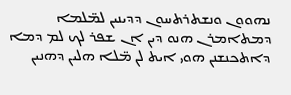ܢܗܘܘܢ ܘܢܫܬܪܬܚܘܢ ܕܕܝܢܝܢ ܠܡ̈ܠܡܐ ܕܡܬܐܡܪܢ ܗܢܘ ܕܝܢ ܐܢ ܫܦܪ ܠܟ ܠܡ ܕܡܐ ܕܐܬܟܢܫܢܢ ܗܘܝ ܐܝܬ ܠܢ ܡ̈ܠܐ ܗܠܝܢ ܕܗܢܝܢ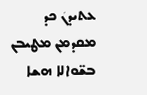ܥܬܝܕܢܿ ܟܕ ܡܩܕܡܢ ܡܛܝܒܢ ܒܫ̈ܘܐܠܐ ܗܫܐ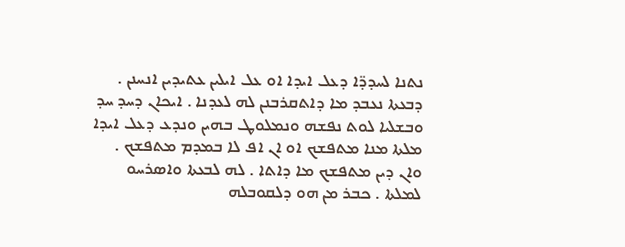ܢܬܢܐ ܠܚܕܕ̈ܐ ܕܥܠ ܐܝܕܐ ܐܘ ܥܠ ܐܝܠܝܢ ܥܬܝܕܝܢ ܐܢܚܢܢ . ܕܒܥܬܐ ܢܥܒܕ ܡܐ ܕܐܬܩܪܒܢܢ ܠܗ ܠܥܕܢܐ . ܐܝܟܐܢ ܕܚܕ ܚܕ ܘܒܫܠܝܐ ܠܘܬ ܢܦܫܗ ܘܢܡܠܘܛ ܒܗܝܢ ܘܢܕܥ ܕܥܠ ܐܝܕܐ ܡܠܬܐ ܡܢܐ ܡܬܦܫܟ ܐܘ ܐܢ ܐܦ ܠܐ ܒܡܕܡ ܡܬܦܫܟ . ܘܐܢ ܕܝܢ ܡܬܦܫܟ ܡܐ ܕܐܬܐ . ܠܗ ܠܒܥܬܐ ܘܐܣܪܚܘ ܠܡܠܬܐ . ܟܒܪ ܡܢ ܗܘ ܕܠܩܘܒܠܗ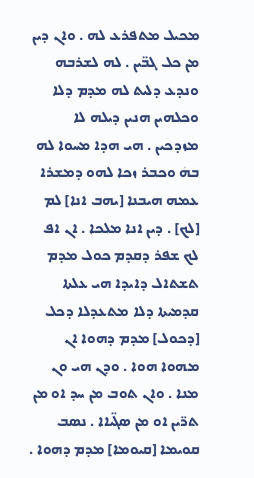ܡܟܝܠ ܡܬܦܪܥ ܠܗ . ܘܐܢ ܕܝܢ ܡܢ ܟܠ ܓܒ̈ܝܢ . ܠܗ ܠܫܪܒܗ ܘܢܕܥ ܕܠܝܬ ܠܗ ܡܕܡ ܕܠܐ ܘܟܠܗܝܢ ܗܢܝܢ ܕܝܠܗ ܠܐ ܡܙܕܟܝܢ . ܗܝ ܗܕܐ ܡܚܘܐ ܠܗ ܒܗܿ ܘܟܒܪ ܙܟܐ ܠܗܘ ܕܡܫܪܐ ܥܡܗ ܗܝܒܢܐ [ܝܗܒ ܐܢܐ] ܠܡ [ܠܟ] . ܕܝܢ ܐܢܐ ܡܠܟܐ . ܐܢ ܐܦ ܠܟ ܫܦܪ ܕܩܕܡ ܟܘܠ ܡܕܡ ܬܫܬܐܠ ܕܐܝܕܐ ܗܝ ܥܠܬܐ ܩܕܡܝܬܐ ܕܠܐ ܡܬܥܕܠܐ ܕܟܠ [ܕܟܘܠ] ܡܕܡ ܕܗܘܐ ܐܢ ܡܗܘܐ ܗܘܐ . ܘܕܢ ܗܝ ܘܢ ܡܢܐ . ܘܐܢ ܬܘܒ ܡܢ ܚܕ ܐܘ ܡܢ ܬܪ̈ܝܢ ܐܘ ܡܢ ܣܓ̈ܝܐܐ . ܢܣܒ ܩܘܝܡܐ [ܩܝܘܡܐ] ܡܕܡ ܕܗܘܐ .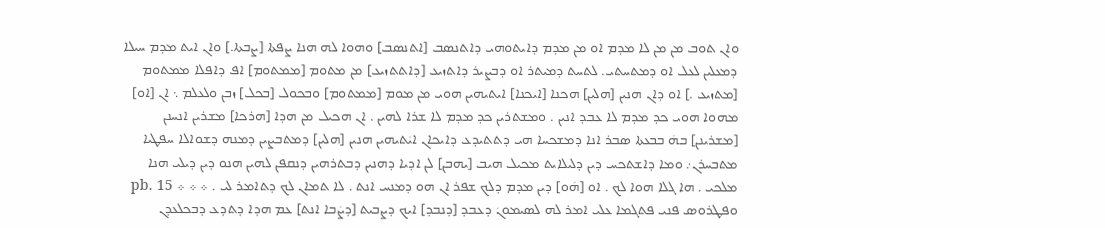ܘܐܢ ܬܘܒ ܡܢ ܡܢ ܠܐ ܡܕܡ ܐܘ ܡܢ ܡܕܡ ܕܐܝܬܘܗܝ ܕܐܬܢܣܒ [ܐܬܢܣܒ] ܘܗܘܐ ܠܗ ܗܢܐ ܨܦܬܐ [ܨܒܬܐ.] ܘܐܢ ܐܝܬ ܡܕܡ ܚܝܠܐ ܕܡܥܠܝܢ ܠܥܠ ܐܘ ܕܡܬܚܬܝ. ܠܬܚܬ ܕܡܝܬܪ ܐܘ ܕܒܨܝܪ ܕܐܬܙܝܥ [ܕܐܬܬܙܝܥ] ܡܢ ܡܬܘܡ [ܡܡܬܘܡ] ܐܦ ܕܐܦܠܐ ܡܡܬܘܡ [ܡܬܙܝܥ .] ܐܘ ܕܐܢ ܗܢܝܢ [ܗܠܝܢ] ܗܟܢܐ [ܐܝܟܢܐ] ܐܝܬܝܗܝܢ ܗܘܝ ܡܢ ܡܘܡ [ܡܡܬܘܡ] ܘܒܟܘܠ [ܒܟܠ] ܙܒܢ ܘܠܥܠܡ ܆ ܐܢ [ܐܘ] ܡܗܘܐ ܗܘܝ ܟܕ ܡܕܡ ܠܐ ܥܒܕ ܐܢܝܢ . ܘܡܫܬܪܝܢ ܟܕ ܡܕܡ ܠܐ ܫܪܐ ܠܗܝܢ . ܐܢ ܗܟܝܠ ܡܢ ܗܕܐ [ܗܪܟܐ] ܡܫܪܝܢ ܐܢܚܢܢ [ܡܫܪܝܢܢ] ܒܗܿ ܒܒܥܬܐ ܣܒܪ ܐܢܐ ܕܡܫܟܚܐ ܗܝ ܕܬܬܝܕܥ ܕܐܝܟܐܢ ܐܝܿܬܝܗܝܢ ܗܢܝܢ [ܗܠܝܢ] ܕܡܬܒܨܝܢ ܕܡܢܗ ܕܫܘܐܠܐ ܚܦܛܝܐ ܡܬܒܚܪܢ܇ ܘܡܐ ܕܐܫܬܟܚ ܕܝܢ ܕܠܝܠܐܝܬ ܡܟܝܠ ܗܝܒ [ܝܗܒܢ] ܠܢ ܐܕܝܐ ܕܗܢܝܢ ܕܒܬܪܗܝܢ ܕܢܩܦܢ ܠܗܝܢ ܗܢܘ ܕܝܢ ܕܝܠܝ ܗܢܐ ܡܠܟܝ . ܗܐ ܓܠܐ ܗܘܐ ܠܟ . ܐܘ [ܗܿܘ] ܕܝܢ ܡܕܡ ܕܠܟ ܫܦܪ ܐܢ ܗܘ ܕܡܢܚ ܐܢܬ . ܠܐ ܬܡܐܢ ܠܟ ܕܬܐܡܪ ܠܝ . ܀ ܀ ܀ pb. 15
ܘܦܛܪܘܣ ܦܢܝ ܦܬܓܡܐ ܥܠܝ ܐܡܪ ܠܗ ܠܣܝܡܘܢܿ ܕܥܒܕ [ܕܢܒܕ] ܐܝܟ ܕܨܒܝܬ [ܕܨܿܒܐ ܐܢܬ] ܥܡ ܗܕܐ ܕܬܕܥ ܕܒܟܠܥܕܢ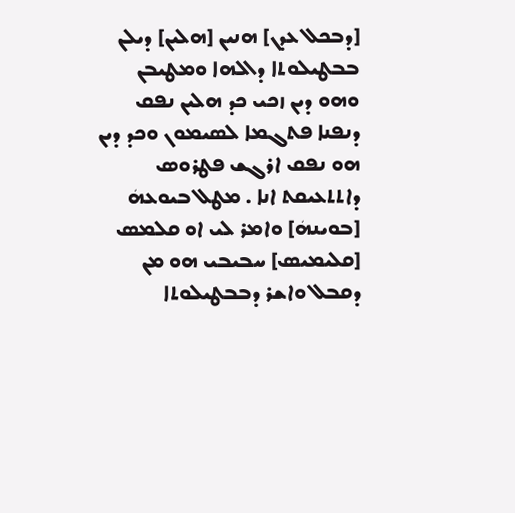[ܕܒܟܠ ܥܕܢ] ܗܢܝܢ [ܗܠܝܢ] ܕܝܠܢ ܒܒܛܝܠܘܬܐ ܕܐܠܗܐ ܘܡܛܝܒܢ ܘܗܘ ܕܝܢ ܙܟܝ ܟܕ ܗܠܝܢ ܢܦܩ ܕܢܦܢܐ ܦܬܓܡܐ ܠܣܝܡܘܢ ܘܟܕ ܕܝܢ ܗܘ ܢܦܩ ܐܪܓܫ ܦܛܪܘܣ ܕܐܬܬܥܝܩܬ ܐܢܐ . ܡܛܠ ܒܝܘܥܗܿ [ܒܘܝܢܗܿ] ܘܐܡܪ ܠܝ ܐܘ ܩܠܡܣ [ܩܠܝܡܝܣ] ܚܒܝܒܝ ܗܘ ܡܢ ܕܩܒܠ ܘܐܫܪ ܕܒܒܛܝܠܘܬܐ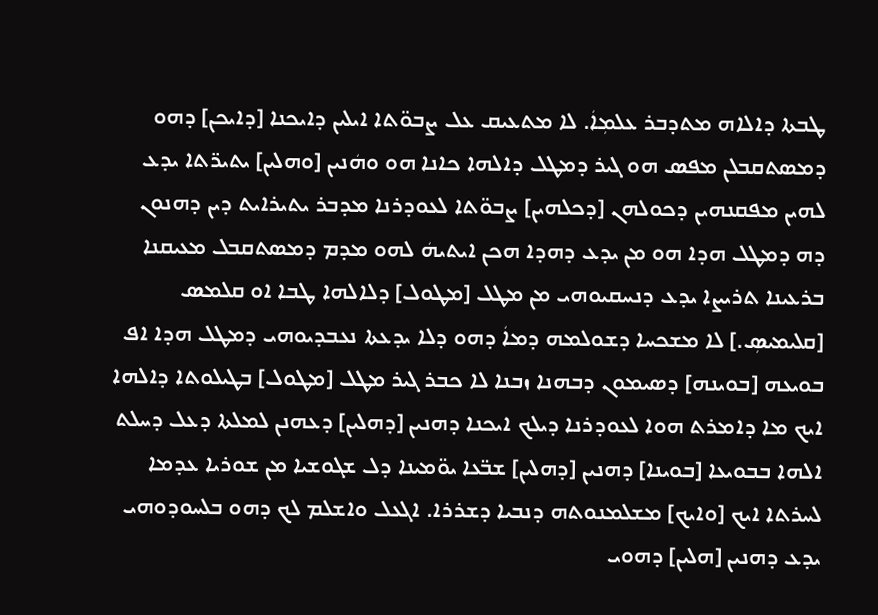ܛܒܬܐ ܕܐܠܐܗ ܡܬܕܒܪ ܥܠܡܼܐܿ. ܠܐ ܡܬܥܝܩ ܥܠ ܨܒܘ̈ܬܐ ܐܝܠܝܢ ܕܐܝܟܢܐ [ܕܐܝܟܢ] ܕܗܘ ܕܡܣܬܩܒܠܢ ܡܦܣ ܗܘ ܓܝܪ ܕܡܛܠ ܕܐܠܗܐ ܟܐܢܐ ܗܘ ܘܗܿܢܝܢ [ܘܗܠܝܢ] ܝܬܝܪ̈ܬܐ ܝܕܥ ܠܗܝܢ ܡܦܩܢܗܝܢ ܕܟܘܠܗܢ [ܕܟܠܗܝܢ] ܨܒܘ̈ܬܐ ܠܥܘܕܪܢܐ ܡܕܒܪ ܝܬܝܪܐܝܬ ܕܝܢ ܕܗܢܘܢ ܕܗ ܕܡܛܠ ܗܕܐ ܗܘ ܡܢ ܝܕܥ ܕܗܕܐ ܗܟܢ ܐܝܬܝܗܿ ܠܗܘ ܡܕܡ ܕܡܣܬܩܒܠ ܡܥܝܩܢܐ ܒܪܥܝܢܐ ܬܪܝܨܐ ܝܕܥ ܕܢܚܩܝܘܗܝ ܡܢ ܡܛܠ [ܡܛܘܠ] ܕܠܐܠܗܐ ܛܒܐ ܐܘ ܩܠܡܣ [ܩܠܝܡܝܣܼ.] ܠܐ ܡܫܟܚܐ ܕܫܘܠܡܗ ܕܡܐܿ ܕܗܘ ܕܠܐ ܝܕܥܬܐ ܢܥܒܕܝܘܗܝ ܕܡܛܠ ܗܕܐ ܐܦ ܒܘܝܥܗ [ܒܘܝܢܗ] ܕܣܝܡܘܢ ܕܒܗܢܐ ܙܒܢܐ ܠܐ ܟܒܪ ܓܝܪ ܡܛܠ [ܡܛܘܠ] ܒܛܝܠܘܬܐ ܕܐܠܗܐ ܐܝܟ ܡܐ ܕܐܡܪܬ ܗܘܐ ܠܥܘܕܪܢܐ ܕܝܠܟ ܐܝܟܢܐ ܕܗܢܝܢ [ܕܗܠܝܢ] ܕܥܗܢܢ ܠܡܠܬܐ ܕܥܠ ܕܚܠܬ ܐܠܗܐ ܒܒܘܝܥܐ [ܒܘܝܢܐ] ܕܗܢܝܢ [ܕܗܠܝܢ] ܫܒ̈ܥܐ ܝܘ̈ܡܝܢܐ ܕܠ ܫܓܘܫܝܐ ܡܢ ܫܘܪܝܐ ܥܕܡܐ ܠܚܪܬܐ ܐܝܟ [ܘܐܝܟ] ܡܫܠܡܢܘܬܗ ܕܢܒܝܐ ܕܫܪܪܐ. ܐܓܥܠ ܘܐܫܠܡ ܠܟ ܕܗܘ ܒܠܚܘܕܘܗܝ ܝܕܥ ܕܗܢܝܢ [ܗܠܝܢ] ܕܗܘܝ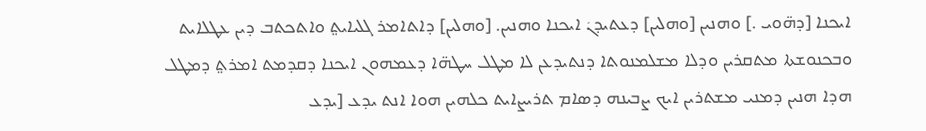ܐܝܟܢܐ [ܕܗ̈ܘܝ .] ܘܗܢܝܢ [ܘܗܠܝܢ] ܕܥܬܝܕܢܿ ܐܝܟܢܐ ܘܗܢܝܢ. [ܘܗܠܝܢ] ܕܐܬܐܡܪ ܓܠܝܐܝܬ݀ ܘܐܬܟܬܒ ܕܝܢ ܥܛܠܐܝܬ ܘܒܟܢܘܫܬܐ ܡܬܩܪܝܢ ܘܕܠܐ ܡܫܠܡܢܘܬܐ ܕܢܬܝܕܥܢ ܠܐ ܡܛܠ ܚܛܗ̈ܐ ܕܥܡܗܘܢ ܐܝܟܢܐ ܕܩܕܡܬ ܐܡܪܬ݀ ܕܡܛܠ ܗܕܐ ܗܢܝܢ ܕܡܢܝ ܡܫܬܪܝܢ ܐܝܟ ܨܒܝܢܗ ܕܣܐܡ ܬܪܝܨܐܝܬ ܟܠܗܝܢ ܗܘܐ ܐܢܬ ܝܕܥ [ܝܕܥ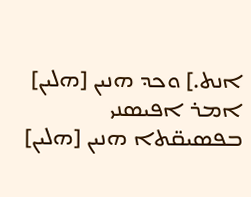ܐܢܬ.] ܘܟܕ ܗܢܝܢ [ܗܠܝܢ] ܐܡܪ ܐܦܝܣܢܝ ܒܦܣܝܩ̈ܬܐ ܗܢܝܢ [ܗܠܝܢ]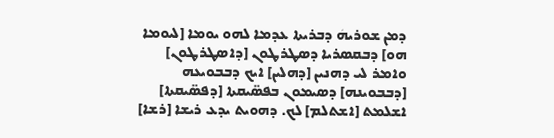ܕܡܢ ܫܘܪܝܗܿ ܕܒܪܝܬܐ ܥܕܡܐ ܠܗܘ ܝܘܡܐ [ܠܝܘܡܐ ܗܘ] ܕܒܩܣܪܝܐ ܕܣܛܪܛܘܢ [ܕܐܣܛܪܛܘܢ] ܘܐܡܪ ܠܝ ܕܗܢܝܢ [ܕܗܠܝܢ] ܐܝܟ ܕܒܒܘܝܥܗ [ܕܒܒܘܝܢܗ] ܕܣܝܡܘܢ ܒܦܣ̈ܝܩܬܐ [ܕܦܣ̈ܝܩܬܐ] ܐܫܠܡܬ [ܐܫܬܠܡ] ܠܟ. ܕܗܘܝܬ ܝܕܥ ܪܝܫܐ [ܪܫܐ]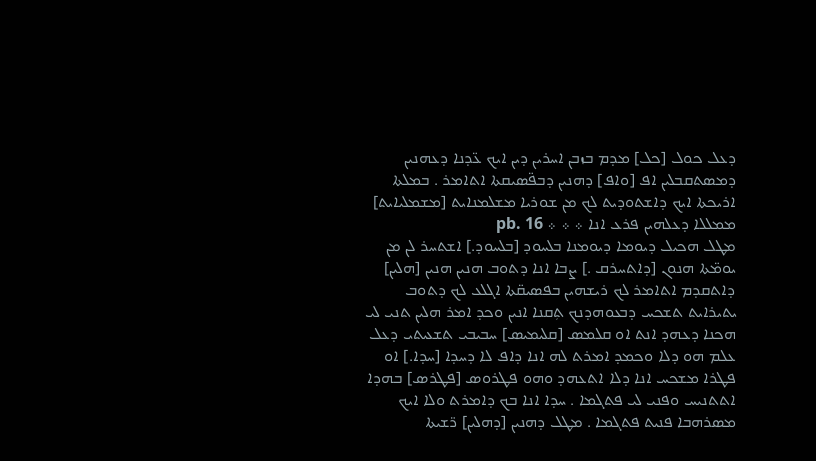ܕܥܠ ܟܘܠ [ܟܠ] ܡܕܡ ܒܙܒܢ ܐܚܪܝܢ ܕܝܢ ܐܝܟ ܥ̈ܕܢܐ ܕܥܗܢܝܢ ܕܡܣܬܩܒܠܝܢ ܐܦ [ܘܐܦ] ܕܗܢܝܢ ܕܒܦ̈ܣܝܩܬܐ ܐܬܐܡܪ . ܒܡܠܬܐ ܐܪܝܟܬܐ ܐܝܟ ܕܐܫܬܘܕܝܬ ܠܟ ܡܢ ܫܘܪܝܐ ܡܫܠܡܢܐܝܬ [ܡܫܡܠܝܐܝܬ] ܡܡܠܠܐ ܕܥܠܗܝܢ ܦܪܥ ܐܢܐ ܀ ܀ ܀ pb. 16
ܡܛܠ ܗܟܝܠ ܕܝܘܡܐ ܕܝܘܡܢܐ ܒܠܚܘܕ [ܒܠܚܘܕ.] ܐܫܬܚܪ ܠܢ ܡܢ ܝܘܡ̈ܬܐ ܗܢܘܢ [ܕܐܬܚܪܩ .] ܨܒܐ ܐܢܐ ܕܬܘܒ ܗܢܝܢ ܗܢܝܢ [ܗܠܝܢ] ܕܐܬܩܕܡ ܐܬܐܡܪ ܠܟ ܪܝܫܗܝܢ ܒܦܣܝܩ̈ܬܐ ܐܓܠܥ ܠܟ ܕܬܘܒ ܝܬܝܪܐܝܬ ܬܫܟܚ ܕܒܥܘܗܕܢܟ ܬܼܩܢܐ ܐܢܝܢ ܘܟܕ ܐܡܪ ܗܠܝܢ ܬܢܝ ܠܝ ܗܟܢܐ ܕܥܗܕ ܐܢܬ ܐܘ ܩܠܡܣ [ܩܠܝܡܝܣ] ܚܒܝܒܝ ܬܫܥܝܬܝ ܕܥܠ ܥܠܡ ܗܘ ܕܠܐ ܘܟܡܕ ܐܡܪܬ ܠܗ ܐܢܐ ܕܐܦ ܠܐ ܕܚܕܐ [ܚܕܐ.] ܐܘ ܦܛܪܐ ܡܫܟܚ ܐܢܐ ܕܠܐ ܐܬܥܗܕ ܘܗܘ ܦܛܪܘܣ [ܦܛܪܣ] ܒܗܕܐ ܐܬܬܢܝܚ ܘܦܢܝ ܠܝ ܦܬܓܡܐ . ܚܕܐ ܐܢܐ ܒܟ ܕܐܡܪܬ ܘܠܐ ܐܝܟ ܡܣܪܗܒܐ ܦܢܝܬ ܦܬܓܡܐ . ܡܛܠ ܕܗܢܝܢ [ܕܗܠܝܢ] ܪ̈ܫܝܬܐ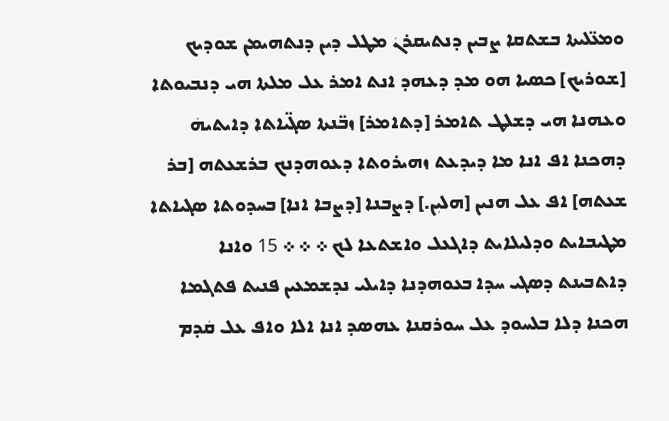ܘܡܥ̈ܠܝܬܐ ܒܫܬܩܐ ܨܒܝܢ ܕܢܬܝܩܪܢܿ ܡܛܠ ܕܝܢ ܕܢܬܗܝܡܢ ܫܘܕܝܟ [ܫܘܪܝܟ] ܟܣܝܐ ܗܘ ܡܕ ܕܥܗܕ ܐܢܬ ܐܡܪ ܥܠ ܡܠܬܐ ܗܝ ܕܢܒܝܘܬܐ ܘܥܗܢܐ ܗܝ ܕܫܠܛ ܬܐܡܪ [ܕܬܐܡܪ] ܙܒ̈ܢܬܐ ܣܓ̈ܝܐܬܐ ܕܐܝܬܝܗܿ ܕܗܟܢܐ ܐܦ ܐܢܐ ܡܐ ܕܝܕܥܬ ܙܗܝܪܘܬܐ ܕܥܘܗܕܢܟ ܒܪܫܥܬܗ [ܒܪ ܫܥܬܗ] ܐܦ ܥܠ ܗܢܝܢ [ܗܠܝܼܢ.] ܕܨܒܢܐ [ܕܨܒܐ ܐܢܐ] ܒܚܕܘܬܐ ܣܓܝܐܬܐ ܡܛܝܒܐܝܬ ܘܕܠܝܠܐܝܬ ܕܐܓܥܠ ܘܐܫܬܥܐ ܠܟ ܀ ܀ ܀ 15 ܘܐܢܐ ܕܐܬܒܝܢܬ ܕܣܓܝ ܚܕܐ ܒܥܘܗܕܢܐ ܕܐܝܠܝ ܢܕܫܡܥܝܢ ܦܢܝܬ ܦܬܓܡܐ ܗܟܢܐ ܕܠܐ ܒܠܚܘܕ ܥܠ ܚܘܪܩܢܐ ܥܗܣܕ ܐܢܐ ܐܠܐ ܘܐܦ ܥܠ ܩܿܕܡ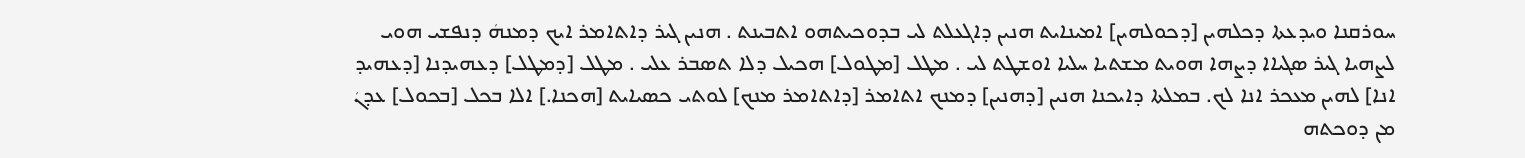ܚܘܪܩܢܐ ܘܝܕܥܬܐ ܕܟܠܗܝܢ [ܕܟܘܠܗܝܢ] ܐܡܝܢܐܝܬ ܗܢܝܢ ܕܐܓܥܠܬ ܠܝ ܒܕܘܟܝܬܗܘ ܐܬܒܝܢܬ . ܗܢܝܢ ܓܝܪ ܕܐܬܐܡܪ ܐܝܟ ܕܡܢܗܿ ܕܢܦܫܝ ܗܘܝ ܠܨܗܝܐ ܓܝܪ ܣܓܝܐܐ ܕܨܗܐ ܗܘܝܬ ܡܫܬܝܐ ܚܠܝܐ ܐܘܫܛܬ ܠܝ . ܡܛܠ [ܡܛܘܠ] ܗܟܝܠ ܕܠܐ ܬܣܒܪ ܥܠܝ . ܡܛܠ [ܕܡܛܠ] ܕܥܗܝܕܢܐ [ܕܥܗܝܕ ܐܢܐ] ܠܗܝܢ ܡܥܟܪ ܐܢܐ ܠܟ. ܒܡܠܬܐ ܕܐܝܟܢܐ ܗܢܝܢ [ܕܗܢܝܢ] ܕܡܢܟ ܐܬܐܡܪ [ܕܐܬܐܡܪ ܡܢܟ] ܠܘܬܝ ܟܣܝܐܝܬ [ܗܟܢܐ.] ܐܠܐ ܒܟܠ [ܒܟܘܠ] ܥܕܢܿ ܡܢ ܕܘܟܬܗ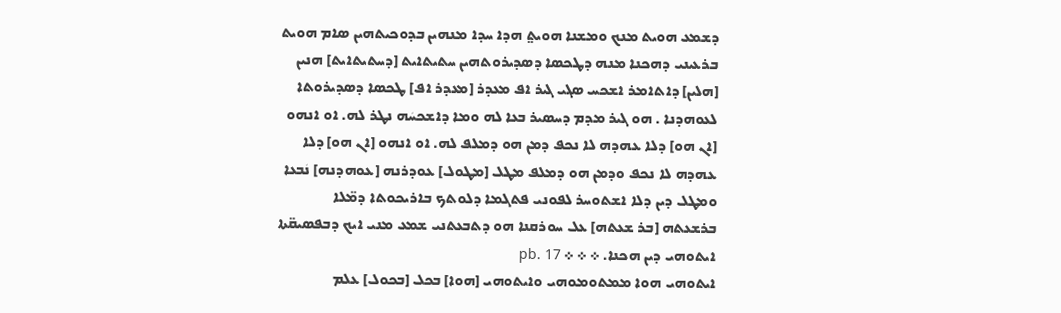ܕܫܡܥ ܗܘܝܬ ܡܢܟ ܘܡܫܢܐ ܗܘܝܬ݀ ܗܕܐ ܚܕܐ ܡܢܗܝܢ ܒܕܘܟܝܬܗܝܢ ܣܐܡ ܗܘܝܬ ܒܪܥܝܢܝ ܕܗܟܢܐ ܡܢܗ ܕܛܟܣܐ ܕܣܕܝܪܘܬܗܝܢ ܚܬܝܬܐܝܬ [ܕܚܬܝܬܐܝܬ] ܗܢܝܢ [ܗܠܝܢ] ܕܐܬܐܡܪ ܐܫܟܚ ܣܓܝ ܓܝܪ ܐܦ ܡܥܕܪ [ܡܥܕܪ ܐܦ] ܛܟܣܐ ܕܣܕܝܪܘܬܐ ܠܥܘܗܕܢܐ . ܗܘ ܓܝܪ ܡܕܡ ܕܚܣܝܪ ܒܥܐ ܠܗ ܘܡܐ ܕܐܫܟܚܿܗ ܢܛܪ ܠܗ. ܐܘ ܐܢܗܘ [ܐܢ ܗܘ] ܕܠܐ ܥܗܕܗ ܠܐ ܢܟܦ ܕܡܢ ܗܘ ܕܡܠܦ ܠܗ. ܐܘ ܐܢܗܘ [ܐܢ ܗܘ] ܕܠܐ ܥܗܕܗ ܠܐ ܢܟܦ ܘܕܡܢ ܗܘ ܕܡܠܦ ܡܛܠ [ܡܛܘܠ] ܥܘܕܪܢܗ [ܥܘܗܕܢܗ] ܢܿܒܥܐ ܘܡܛܠ ܕܝܢ ܕܠܐ ܐܫܬܘܚܪ ܠܦܘܢܝ ܦܬܓܡܐ ܕܠܘܬܟ ܒܐܪܝܟܘܬܐ ܕܡ̈ܠܐ ܒܪܫܥܬܗ [ܒܪ ܫܥܬܗ] ܥܠ ܚܘܪܩܢܐ ܗܘ ܕܬܒܥܬܢܝ ܫܡܥ ܡܢܝ ܐܝܟ ܕܒܦܣܝܩ̈ܬܐ ܐܝܬܘܗܝ ܕܝܢ ܗܟܢܐ. ܀ ܀ ܀ pb. 17
ܐܝܬܘܗܝ ܗܘܐ ܡܡܬܘܡܘܗܝ ܘܐܝܬܘܗܝ [ܗܘܐ] ܒܟܠ [ܒܟܘܠ] ܥܠܡ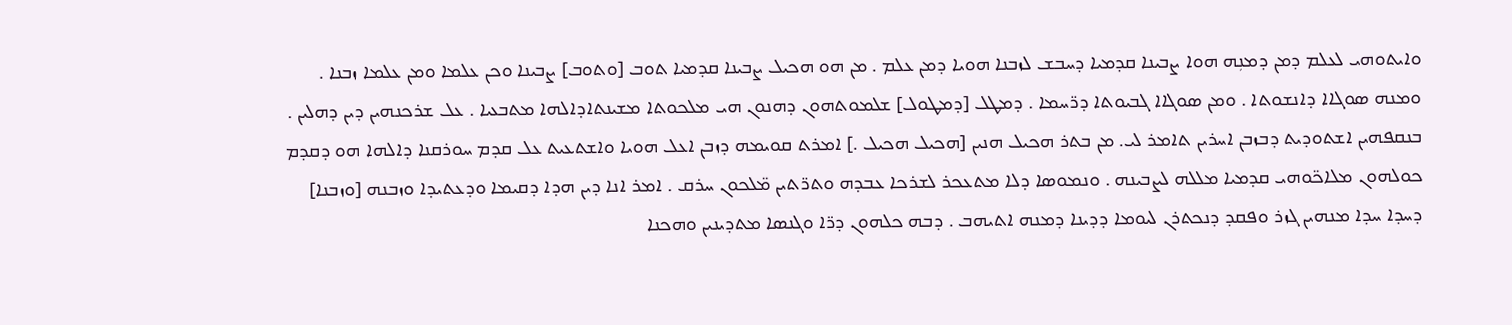ܘܐܝܬܘܗܝ ܠܥܠܡ ܕܡܢ ܕܡܢܼܗ ܗܘܐ ܨܒܝܢܐ ܩܕܡܝܐ ܕܚܒܫ ܠܙܒܢܐ ܗܘܝܐ ܕܡܢ ܥܠܡ . ܡܢ ܗܘ ܗܟܝܠ ܨܒܝܢܐ ܩܕܡܝܐ ܬܘܒ [ܘܬܘܒ] ܨܒܝܢܐ ܘܟܢ ܥܠܡܐ ܘܡܢ ܥܠܡܐ ܙܒܢܐ . ܘܡܢܗ ܣܘܓܐܐ ܕܐܢܫܘܬܐ . ܘܡܢ ܣܘܓܐܐ ܓܒܝܘܬܐ ܕܪ̈ܚܡܐ . ܕܡܛܠ [ܕܡܛܘܠ] ܫܠܡܘܬܗܘܢ ܕܗܢܘܢ ܗܝ ܡܠܟܘܬܐ ܡܫܝܢܬܐܕܐܠܗܐ ܡܬܒܥܝܐ . ܥܠ ܫܪܟܢܗܝܢ ܕܝܢ ܕܗܠܝܢ . ܒܢܩܦܗܝܢ ܐܫܬܘܕܝܬ ܕܒܙܒܢ ܐܚܪܝܢ ܬܐܡܪ ܠܝ. ܡܢ ܒܬܪ ܗܟܝܠ ܗܢܝܢ [ܗܟܝܠ ܗܟܝܠ .] ܐܡܪܬ ܩܘܝܡܗ ܕܙܒܢ ܐܥܠ ܗܘܝܐ ܘܐܫܬܥܝܬ ܥܠ ܩܕܡ ܚܘܪܩܢܐ ܕܐܠܗܐ ܗܘ ܕܩܕܡ ܟܘܠܗܘܢ ܡܠܐܟ̈ܘܗܝ ܩܕܡܝܐ ܡܠܠܗ ܠܨܒܝܢܗ . ܘܢܡܘܣܐ ܕܠܐ ܡܬܥܟܪ ܠܫܪܟܐ ܥܒܕܗ ܘܬܪ̈ܬܝܢ ܡ̈ܠܟܘܢ ܚܪܩ . ܐܡܪ ܐܢܐ ܕܝܢ ܗܕܐ ܕܩܝܡܐ ܘܕܥܬܝܕܐ ܘܙܒܢܗ [ܘܙܒܢܐ] ܕܚܕܐ ܚܕܐ ܡܢܗܝܢ ܓܙܪ ܘܦܩܕ ܕܢܟܬܪܢ ܠܝܘܡܐ ܕܕܝܢܐ ܕܡܢܗ ܐܬܝܗܒ . ܕܒܗ ܟܠܗܘܢ ܕܪ̈ܐ ܘܓܢܣܐ ܡܬܕܝܢܝܢ ܘܗܟܢܐ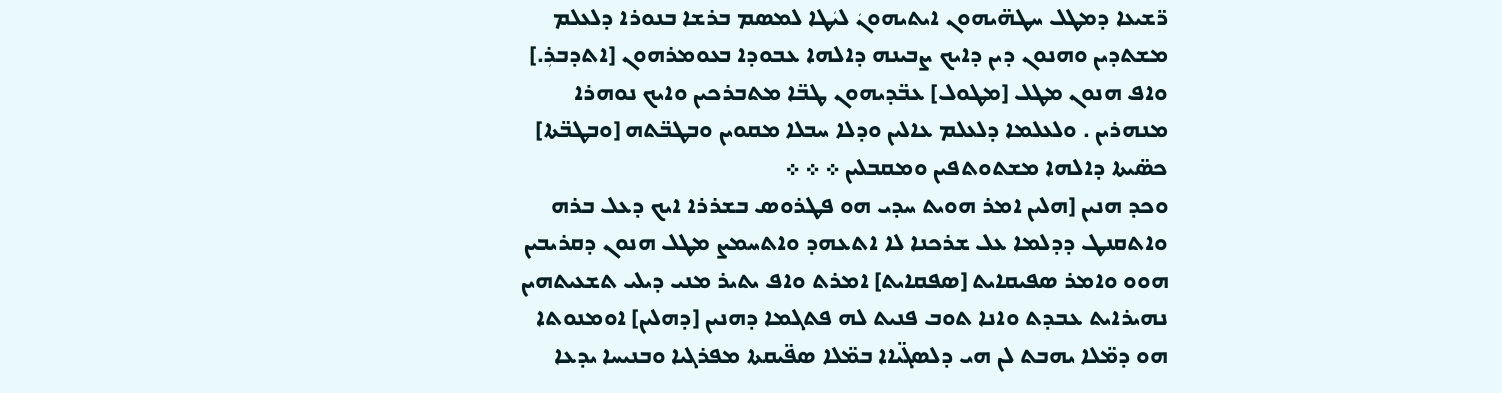ܪ̈ܫܝܥܐ ܕܡܛܠ ܚܛܗ̈ܝܗܘܢ ܐܝܬܝܗܘܢܿ ܠܝܿܛܐ ܠܡܣܡ ܒܪܫܐ ܒܢܘܪܐ ܕܠܥܠܡ ܡܫܬܕܝܢ ܘܗܢܘܢ ܕܝܢ ܕܐܝܟ ܨܒܝܢܗ ܕܐܠܗܐ ܥܒܘܕܐ ܒܥܘܡܪܗܘܢ [ܐܬܕܒܪܼ.] ܘܐܦ ܗܢܘܢ ܡܛܠ [ܡܛܘܠ] ܥܒ̈ܕܝܗܘܢ ܛܒ̈ܐ ܡܬܒܪܟܝܢ ܘܐܝܟ ܢܘܗܪܐ ܡܢܗܪܝܢ . ܘܠܥܠܡܐ ܕܠܥܠܡ ܥܐܠܝܢ ܘܕܠܐ ܚܒܠܐ ܡܩܘܝܢ ܘܒܛܒ̈ܬܗ [ܘܒܛܒ̈ܬܐ] ܟܣ̈ܝܬܐ ܕܐܠܗܐ ܡܫܬܘܬܦܝܢ ܘܡܩܒܠܝܢ ܀ ܀ ܀
ܘܟܕ ܗܢܝܢ [ܗܠܝܢ ܐܡܪ ܗܘܝܬ ܚܕܝ ܗܘ ܦܛܪܘܣ ܒܫܪܪܐ ܐܝܟ ܕܥܠ ܒܪܗ ܘܐܬܩܢܛ ܕܕܠܡܐ ܥܠ ܫܪܟܢܐ ܠܐ ܐܬܥܗܕ ܘܐܬܚܡܨ ܡܛܠ ܗܢܘܢ ܕܩܪܝܒܝܢ ܗܘܘ ܘܐܡܪ ܣܦܝܩܐܝܬ [ܣܦܩܐܝܬ] ܐܡܪܬ ܘܐܦ ܝܬܝܪ ܡܢܝ ܕܝܠܝ ܬܫܥܝܬܗܝܢ ܢܗܝܪܐܝܬ ܥܒܕܬ ܘܐܢܐ ܬܘܒ ܦܢܝܬ ܠܗ ܦܬܓܡܐ ܕܗܢܝܢ [ܕܗܠܝܢ] ܐܘܡܢܘܬܐ ܗܘ ܕܡ̈ܠܐ ܝܗܒܬ ܠܢ ܗܝ ܕܠܣܓ̈ܝܐܐ ܒܡ̈ܠܐ ܣܦ̈ܝܩܬܐ ܡܦܪܓܝܐ ܘܒܢܝܚܐ ܝܕܥܐ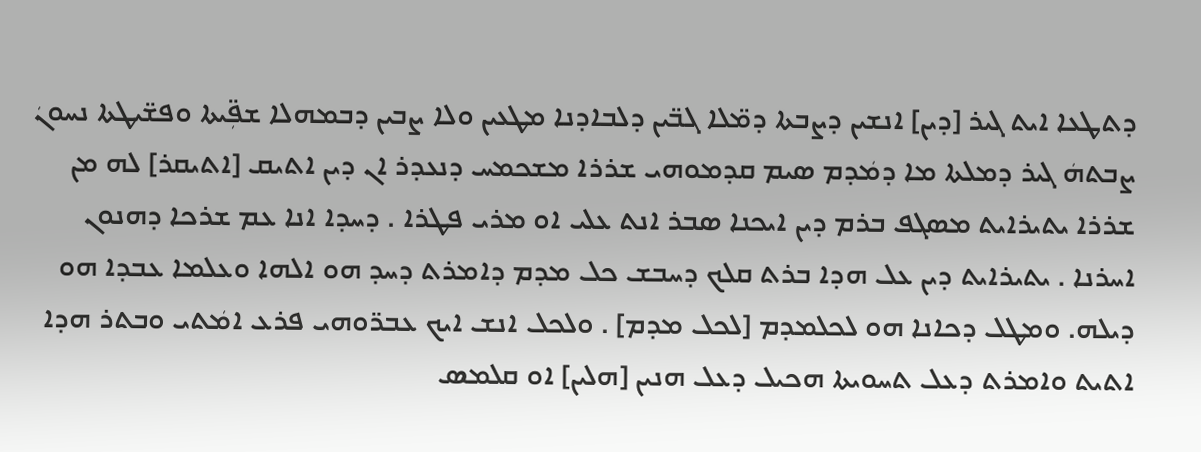ܕܬܛܥܐ ܐܝܬ ܓܝܪ [ܕܝܢ] ܐܢܫܝܢ ܕܨܒܬܐ ܕܡ̈ܠܐ ܓܒ̈ܝܢ ܕܠܒܐܕܢܐ ܡܛܥܝܢ ܘܠܐ ܨܒܝܢ ܕܒܡܗܠܐ ܫܦܼ̈ܝܬܐ ܘܦܫ̈ܝܛܬܐ ܢܚܘܢܿ ܨܒܬܗܿ ܓܝܪ ܕܡܠܬܐ ܡܐ ܕܡܿܕܡ ܣܝܡ ܩܕܡܘܗܝ ܫܪܪܐ ܡܫܟܡܚ ܕܢܥܕܪ ܐܢ ܕܝܢ ܐܬܝܩ [ܐܬܝܩܪ] ܠܗ ܡܢ ܫܪܪܐ ܝܬܝܪܐܝܬ ܡܣܓܦ ܒܪܡ ܕܝܢ ܐܝܟܢܐ ܣܒܪ ܐܢܬ ܥܠܝ ܐܘ ܡܪܝ ܦܛܪܐ . ܕܚܕܐ ܐܢܐ ܥܡ ܫܪܟܐ ܕܗܢܘܢ ܐܚܪܢܐ . ܝܬܝܪܐܝܬ ܕܝܢ ܥܠ ܗܕܐ ܒܪܬ ܩܠܟ ܕܚܒܫ ܟܠ ܡܕܡ ܕܐܡܪܬ ܕܚܕ ܗܘ ܐܠܗܐ ܘܥܠܡܐ ܥܒܕܐ ܗܘ ܕܝܠܗ. ܘܡܛܠ ܕܟܐܢܐ ܗܘ ܠܟܠܡܕܡ [ܠܟܠ ܡܕܡ] . ܘܠܟܠ ܐܢܫ ܐܝܟ ܥܒܪ̈ܘܗܝ ܦܪܥ ܐܡܿܬܝ ܘܒܬܪ ܗܕܐ ܐܬܝܬ ܘܐܡܪܬ ܕܥܠ ܬܚܘܝܬܐ ܗܟܝܠ ܕܥܠ ܗܢܝܢ [ܗܠܝܢ] ܐܘ ܩܠܡܣ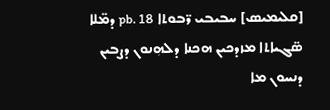[ܩܠܝܡܝܣ] ܚܒܝܒܝ ܪ̈ܒܘܬܐ pb. 18 ܕܡ̈ܠܐ ܣ̈ܓܝܐܬܐ ܡܙܕܟܝܢ ܗܟܢܐ ܕܠܗܼܢܘܢ ܕܨܒܝܢ ܕܢܚܘܢ ܡܐ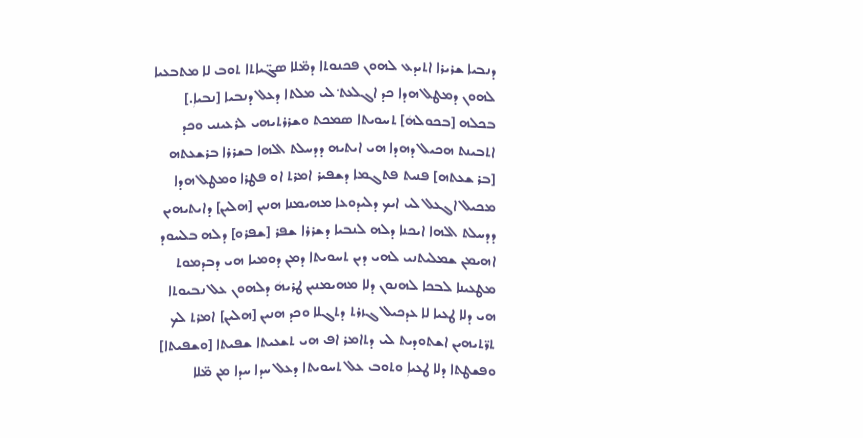ܕܢܒܝܐ ܫܪܝܪܐ ܐܬܝܕܥ ܠܗܘܢ ܦܟܢܘܬܐ ܕܡ̈ܠܐ ܣܓ̈ܝܐܬܐ ܬܘܒ ܠܐ ܡܬܒܥܝܐ ܠܗܘܢ ܕܡܛܠ ܗܕܐ ܟܕ ܐܓܠܥܬ݀ ܠܝ ܡܠܬܐ ܕܥܠ ܕܢܒܝܐ [ܢܒܝܐܼ.] ܒܟܠܗ [ܒܟܘܠܗܿ] ܬܚܘܝܬܐ ܣܡܟܬ ܘܫܪܪܬܝܗܝ ܠܪܥܝܢܝ ܘܟܕ ܐܬܒܝܢܬ ܗܟܝܠ ܕܗܕܐ ܗܝ ܐܝܬܝܗ ܕܕܚܠܬ ܐܠܗܐ ܒܫܪܪܐ ܒܪܫܥܬܗ [ܒܪ ܫܥܬܗ] ܦܢܝܬ ܦܬܓܡܐ ܕܫܦܝܪ ܐܡܪܬ ܐܘ ܦܛܪܐ ܘܡܛܠ ܗܕܐ ܡܟܝܠ ܐܓܥܠ ܠܝ ܐܝܟ ܕܠܝܕܘܥܐ ܡܗܝܡܢܐ ܗܢܝܢ [ܗܠܝܢ] ܕܐܝܬܝܗܝܢ ܕܕܚܠܬ ܐܠܗܐ ܐܝܟܢܐ ܕܠܗ ܠܢܒܝܐ ܕܫܪܪܐ ܫܦܪ [ܫܦܪܘ] ܕܠܗ ܒܠܚܘܕ ܐܗܝܡܢ ܫܡܠܝܬܢܝ ܠܗܝ ܕܝܢ ܬܚܘܝܬܐ ܕܡܢ ܕܘܡܝܐ ܗܝ ܕܒܕܡܘܬ ܡܛܥܝܢܐ ܠܒܟܐ ܠܗܢܘܢ ܕܠܐ ܡܗܝܡܢܝܢ ܛܪܝܗܿ ܕܠܗܘܢ ܥܠ ܢܒܝܘܬܐ ܗܝ ܕܠܐ ܛܥܝܐ ܠܐ ܥܕܟܝܠ ܓܙܪܬ ܕܬܓܠܐ ܘܟܕ ܗܢܝܢ [ܗܠܝܢ] ܐܡܪܬ ܠܟ ܬܪ̈ܬܝܗܝܢ ܐܫܬܘܕܝܬ ܠܝ ܕܬܐܡܪ ܐܦ ܗܝ ܬܫܥܝܬܐ ܫܦܝܬܐ [ܘܫܦܝܬܐ] ܘܦܫܛܬܐ ܕܠܐ ܛܥܝܐܼ ܘܬܘܒ ܥܠ ܬܚܘܝܬܐ ܕܥܠ ܚܕܐ ܚܕܐ ܡܢ ܡ̈ܠܐ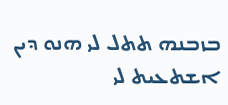ܒܙܒܢܗ ܬܬܠ ܠܝ ܗܢܘ ܕܝܢ ܐܫܬܥܝܬ ܠܝ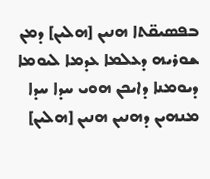ܒܦܣܝܩ̈ܬܐ ܗܢܝܢ [ܗܠܝܢ] ܕܡܢ ܫܘܪܝܗ ܕܥܠܡܐ ܥܕܡܐ ܠܝܘܡܐ ܕܝܘܡܢܐ ܕܐܝܟܢ ܗܘܝ ܚܕܐ ܚܕܐ ܡܢܗܝܢ ܕܗܢܝܢ ܗܢܝܢ [ܗܠܝܢ]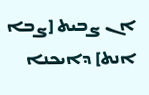ܐܢ ܨܒܝܬ [ܨܒܐ ܐܢܬ] ܕܐܝܟܢܐ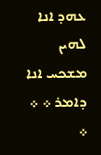ܥܗܕ ܐܢܐ ܠܗܝܢ ܡܫܟܚ ܐܢܐ ܕܐܡܪ ܀ ܀ ܀